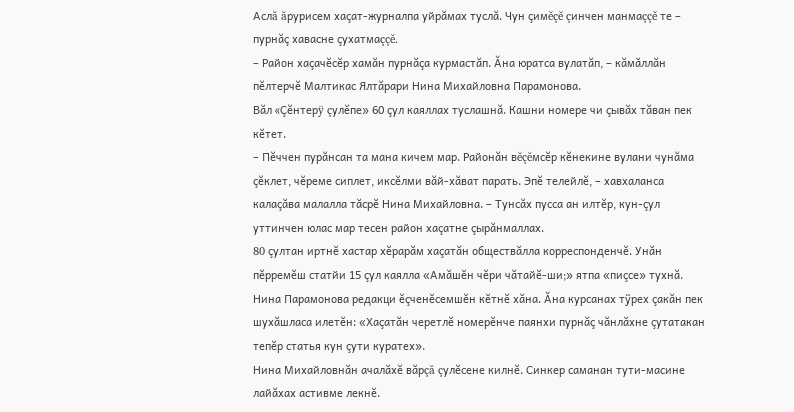Аслă ăрурисем хаçат-журналпа уйрăмах туслă. Чун çимĕçĕ çинчен манмаççĕ те – пурнăç хавасне çухатмаççĕ.
– Район хаçачĕсĕр хамăн пурнăçа курмастăп. Ăна юратса вулатăп, – кăмăллăн пĕлтерчĕ Малтикас Ялтăрари Нина Михайловна Парамонова.
Вăл «Çĕнтерÿ çулĕпе» 60 çул каяллах туслашнă. Кашни номере чи çывăх тăван пек кĕтет.
– Пĕччен пурăнсан та мана кичем мар. Районăн вĕçĕмсĕр кĕнекине вулани чунăма çĕклет, чĕреме сиплет, иксĕлми вăй-хăват парать. Эпĕ телейлĕ, – хавхаланса калаçăва малалла тăсрĕ Нина Михайловна. – Тунсăх пусса ан илтĕр, кун-çул уттинчен юлас мар тесен район хаçатне çырăнмаллах.
80 çултан иртнĕ хастар хĕрарăм хаçатăн обществăлла корреспонденчĕ. Унăн пĕрремĕш статйи 15 çул каялла «Амăшĕн чĕри чăтайĕ-ши;» ятпа «пиçсе» тухнă. Нина Парамонова редакци ĕçченĕсемшĕн кĕтнĕ хăна. Ăна курсанах тÿрех çакăн пек шухăшласа илетĕн: «Хаçатăн черетлĕ номерĕнче паянхи пурнăç чăнлăхне çутатакан тепĕр статья кун çути куратех».
Нина Михайловнăн ачалăхĕ вăрçă çулĕсене килнĕ. Синкер саманан тути-масине лайăхах астивме лекнĕ.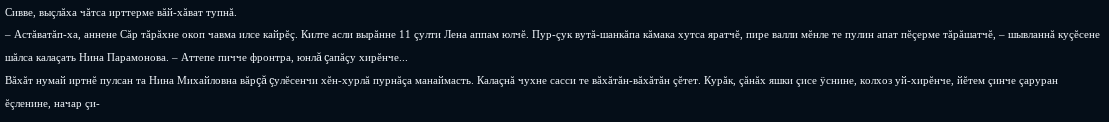Сивве, выçлăха чăтса ирттерме вăй-хăват тупнă.
– Астăватăп-ха, аннене Сăр тăрăхне окоп чавма илсе кайрĕç. Килте асли вырăнне 11 çулти Лена аппам юлчĕ. Пур-çук вутă-шанкăпа кăмака хутса яратчĕ, пире валли мĕнле те пулин апат пĕçерме тăрăшатчĕ, – шывланнă куçĕсене шăлса калаçать Нина Парамонова. – Аттепе пичче фронтра, юнлă çапăçу хирĕнче...
Вăхăт нумай иртнĕ пулсан та Нина Михайловна вăрçă çулĕсенчи хĕн-хурлă пурнăçа манаймасть. Калаçнă чухне сасси те вăхăтăн-вăхăтăн çĕтет. Курăк, çăнăх яшки çисе ÿснине, колхоз уй-хирĕнче, йĕтем çинче çаруран ĕçленине, начар çи-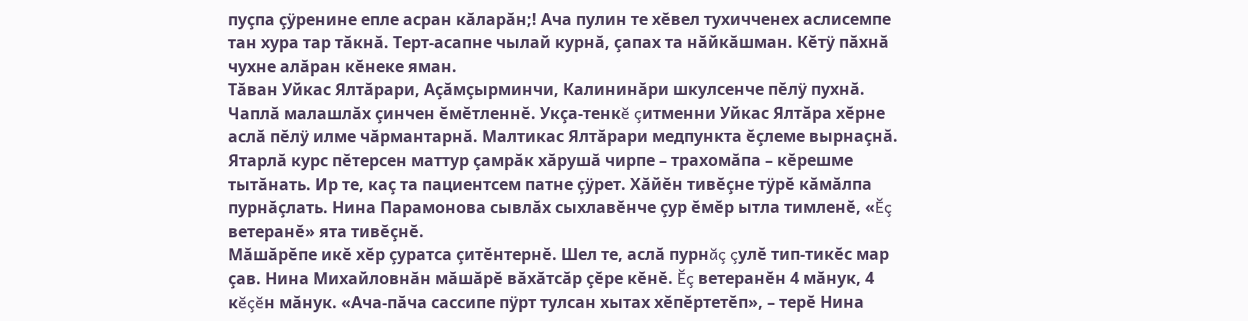пуçпа çÿренине епле асран кăларăн;! Ача пулин те хĕвел тухичченех аслисемпе тан хура тар тăкнă. Терт-асапне чылай курнă, çапах та нăйкăшман. Кĕтÿ пăхнă чухне алăран кĕнеке яман.
Тăван Уйкас Ялтăрари, Аçăмçырминчи, Калининăри шкулсенче пĕлÿ пухнă. Чаплă малашлăх çинчен ĕмĕтленнĕ. Укçа-тенкĕ çитменни Уйкас Ялтăра хĕрне аслă пĕлÿ илме чăрмантарнă. Малтикас Ялтăрари медпункта ĕçлеме вырнаçнă. Ятарлă курс пĕтерсен маттур çамрăк хăрушă чирпе – трахомăпа – кĕрешме тытăнать. Ир те, каç та пациентсем патне çÿрет. Хăйĕн тивĕçне тÿрĕ кăмăлпа пурнăçлать. Нина Парамонова сывлăх сыхлавĕнче çур ĕмĕр ытла тимленĕ, «Ĕç ветеранĕ» ята тивĕçнĕ.
Мăшăрĕпе икĕ хĕр çуратса çитĕнтернĕ. Шел те, аслă пурнăç çулĕ тип-тикĕс мар çав. Нина Михайловнăн мăшăрĕ вăхăтсăр çĕре кĕнĕ. Ĕç ветеранĕн 4 мăнук, 4 кĕçĕн мăнук. «Ача-пăча сассипе пÿрт тулсан хытах хĕпĕртетĕп», – терĕ Нина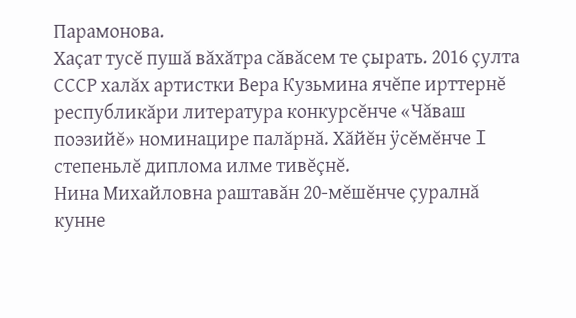Парамонова.
Хаçат тусĕ пушă вăхăтра сăвăсем те çырать. 2016 çулта СССР халăх артистки Вера Кузьмина ячĕпе ирттернĕ республикăри литература конкурсĕнче «Чăваш поэзийĕ» номинацире палăрнă. Хăйĕн ÿсĕмĕнче I степеньлĕ диплома илме тивĕçнĕ.
Нина Михайловна раштавăн 20-мĕшĕнче çуралнă кунне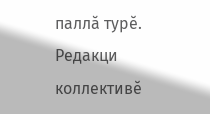паллă турĕ. Редакци коллективĕ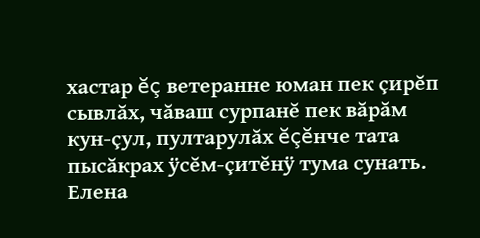хастар ĕç ветеранне юман пек çирĕп сывлăх, чăваш сурпанĕ пек вăрăм кун-çул, пултарулăх ĕçĕнче тата пысăкрах ÿсĕм-çитĕнÿ тума сунать.
Елена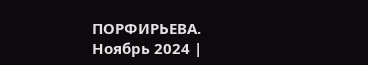ПОРФИРЬЕВА.
Ноябрь 2024 |